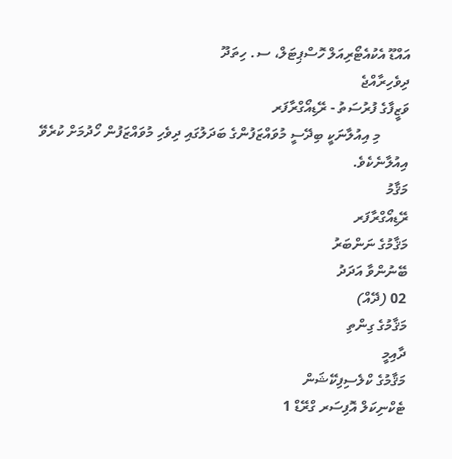އައްޑޫ އެކުއެޓޯރިއަލް ހޮސްޕިޓަލް، ސ. ހިތަދޫ
ދިވެހިރާއްޖެ
ވަޒީފާގެ ފުރުސަތު - ރޭޑިއޯގްރާފަރ
        މި އިއުލާނަކީ ބިދޭސީ މުވައްޒަފުންގެ ބަދަލުގައި ދިވެހި މުވައްޒަފުން ހޯދުމަށް ކުރެވޭ އިއުލާނެކެވެ.
މަޤާމު
ރޭޑިއޯގްރާފަރ
މަޤާމުގެ ނަންބަރު
ބޭނުންވާ އަދަދު
02 (ދޭއް)
މަޤާމުގެ ގިންތި
ދާއިމީ
މަޤާމުގެ ކްލެސިފިކޭޝަން
ޓެކްނިކަލް އޮފިސަރ ގްރޭޑް 1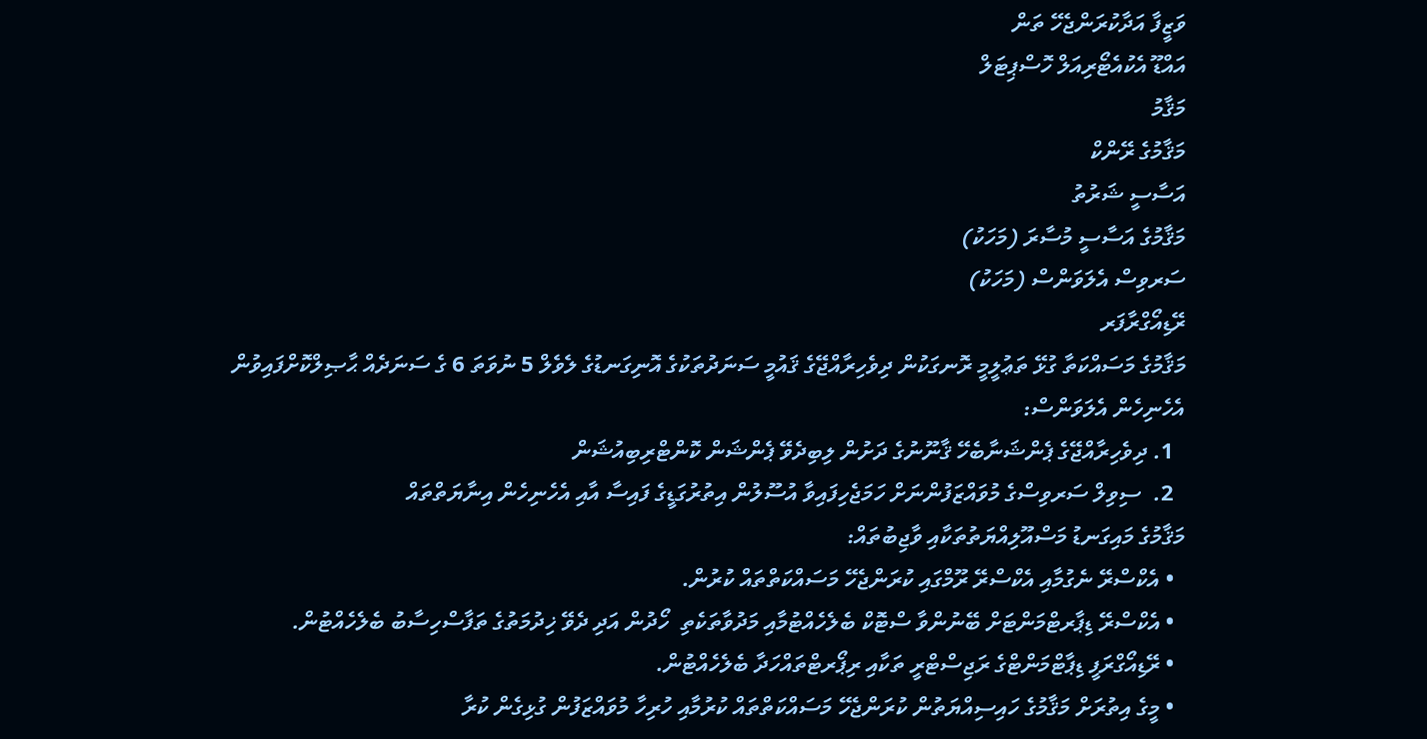ވަޒީފާ އަދާކުރަންޖެހޭ ތަން
އައްޑޫ އެކުއެޓޯރިއަލް ހޮސްޕިޓަލް
މަޤާމު
މަޤާމުގެ ރޭންކް
އަސާސީ ޝަރުތު
މަޤާމުގެ އަސާސީ މުސާރަ (މަހަކު)
ސަރވިސް އެލަވަންސް (މަހަކު)
ރޭޑިއޯގްރާފަރ
މަޤާމުގެ މަސައްކަތާ ގުޅޭ ތަޢުލީމީ ރޮނގަކުން ދިވެހިރާއްޖޭގެ ޤައުމީ ސަނަދުތަކުގެ އޮނިގަނޑުގެ ލެވެލް 5 ނުވަތަ 6 ގެ ސަނަދެއް ޙާޞިލްކޮށްފައިވުން
އެހެނިހެން އެލަވަންސް:
  1. ދިވެހިރާއްޖޭގެ ޕެންޝަނާބެހޭ ޤާނޫނުގެ ދަށުން ލިބިދެވޭ ޕެންޝަން ކޮންޓްރިބިއުޝަން
  2.  ސިވިލް ސަރވިސްގެ މުވައްޒަފުންނަށް ހަމަޖެހިފައިވާ އުސޫލުން އިތުރުގަޑީގެ ފައިސާ އާއި އެހެނިހެން އިނާޔަތްތައް
މަޤާމުގެ މައިގަނޑު މަސްއޫލިއްޔަތުތަކާއި ވާޖިބުތައް:
  • އެކްސްރޭ ނެގުމާއި އެކްސްރޭ ރޫމްގައި ކުރަންޖެހޭ މަސައްކަތްތައް ކުރުން.
  • އެކްސްރޭ ޑިޕާރޓްމަންޓަށް ބޭނުންވާ ސްޓޮކް ބެލެހެއްޓުމާއި މަދުވާތަކެތި  ހޯދުން އަދި ދެވޭ ޚިދުމަތުގެ ތަފާސްހިސާބު ބެލެހެއްޓުން.
  • ރޭޑިއޯގްރަފީ ޑިޕާޓްމަންޓްގެ ރަޖިސްޓްރީ ތަކާއި ރިޕޯރޓްތައްހަދާ ބެލެހެއްޓުން.
  • މީގެ އިތުރަށް މަޤާމުގެ ހައިސިއްޔަތުން ކުރަންޖެހޭ މަސައްކަތްތައް ކުރުމާއި ހުރިހާ މުވައްޒަފުން ގުޅިގެން ކުރާ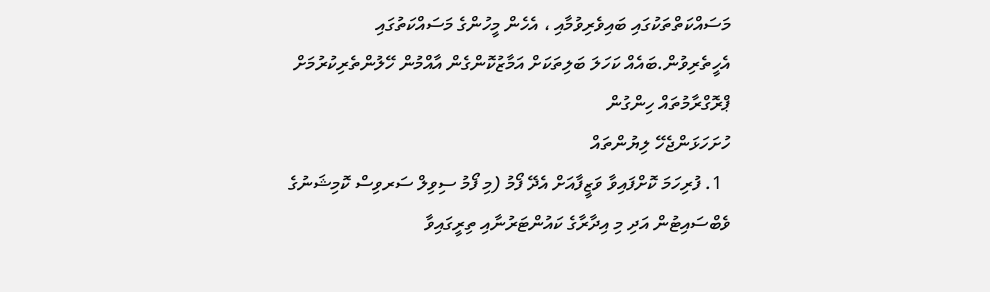މަސައްކަތްތަކުގައި ބައިވެރިވުމާއި ، އެހެން މީހުންގެ މަސައްކަތުގައި އެހީތެރިވުން.ބައެއް ކަހަލަ ބަލިތަކަށް އަމާޒުކޮންގެން އާއްމުން ހޭލުންތެރިކުރުމަށް ޕްރޮގްރާމުތައް ހިންގުން
ހުށަހަޅަންޖެހޭ ލިޔުންތައް
  1. ފުރިހަމަ ކޮށްފައިވާ ވަޒީފާއަށް އެދޭ ފޯމު (މި ފޯމު ސިވިލް ސަރވިސް ކޮމިޝަނުގެ ވެބްސައިޓުން އަދި މި އިދާރާގެ ކައުންޓަރުނާއި ތިރީގައިވާ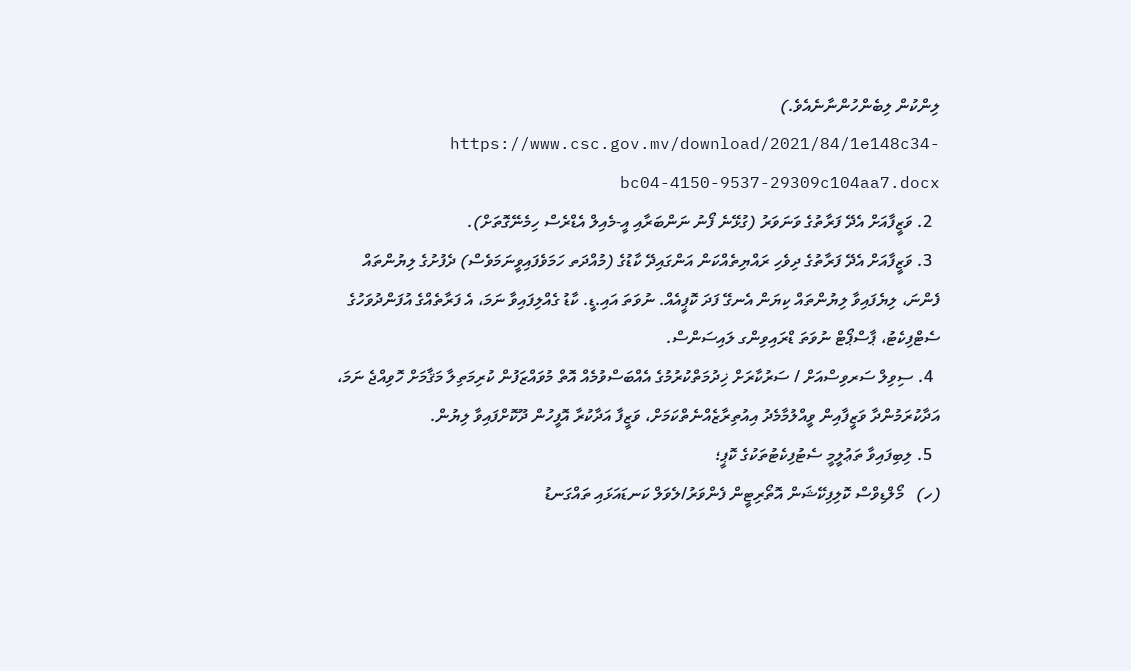ލިންކުން ލިބެންހުންނާނެއެވެ.) https://www.csc.gov.mv/download/2021/84/1e148c34-bc04-4150-9537-29309c104aa7.docx
  2. ވަޒީފާއަށް އެދޭ ފަރާތުގެ ވަނަވަރު (ގުޅޭނެ ފޯނު ނަންބަރާއި އީ-މެއިލް އެޑްރެސް ހިމެނޭގޮތަށް).
  3. ވަޒީފާއަށް އެދޭ ފަރާތުގެ ދިވެހި ރައްޔިތެއްކަން އަންގައިދޭ ކާޑުގެ (މުއްދަތ ހަމަވެފައިވީނަމަވެސް) ދެފުށުގެ ލިޔުންތައް ފެންނަ، ލިޔެފައިވާ ލިޔުންތައް ކިޔަން އެނގޭ ފަދަ ކޮޕީއެއް. ނުވަތަ އައި.ޑީ. ކާޑު ގެއްލިފައިވާ ނަމަ، އެ ފަރާތެއްގެ އުފަންދުވަހުގެ ސެޓްފިކެޓު، ޕާސްޕޯޓް ނުވަތަ ޑްރައިވިންގ ލައިސަންސް.
  4. ސިވިލް ސަރވިސްއަށް / ސަރުކާރަށް ޚިދުމަތްކުރުމުގެ އެއްބަސްވުމެއް އޮތް މުވައްޒަފުން ކުރިމަތިލާ މަޤާމަށް ހޮވިއްޖެ ނަމަ، އަދާކުރަމުންދާ ވަޒީފާއިން ވީއްލުމާމެދު އިއުތިރާޒެއްނެތްކަމަށް، ވަޒީފާ އަދާކުރާ އޮފީހުން ދޫކޮށްފައިވާ ލިޔުން.
  5. ލިބިފައިވާ ތަޢުލީމީ ސެޓުފިކެޓުތަކުގެ ކޮޕީ؛
(ހ)   މޯލްޑިވްސް ކޮލިފިކޭޝަން އޮތޯރިޓީން ފެންވަރު/ލެވަލް ކަނޑައަޅައި ތައްގަނޑު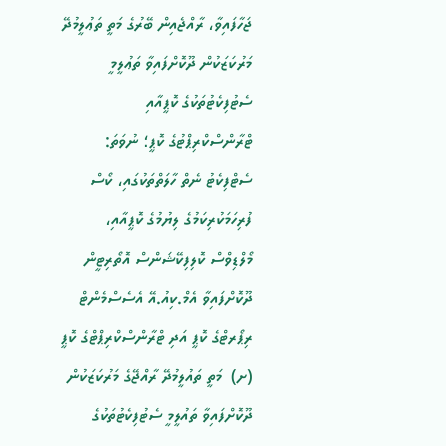ޖަހާފައިވާ، ރާއްޖެއިން ބޭރުގެ މަތީ ތަޢުލީމުދޭ މަރުކަޒަކުން ދޫކޮށްފައިވާ ތަޢުލީމީ ސެޓުފިކެޓުތަކުގެ ކޮޕީއާއި ޓްރާންސްކްރިޕްޓުގެ ކޮޕީ؛ ނުވަތަ: ސެޓްފިކެޓު ނެތް ހާލަތްތަކުގައި، ކޯސް ފުރިހަމަކުރިކަމުގެ ލިޔުމުގެ ކޮޕީއާއި، މޯލްޑިވްސް ކޮލިފިކޭޝަންސް އޮތޯރިޓީން ދޫކޮށްފައިވާ އެމް.ކިއު.އޭ އެސެސްމެންޓް ރިޕޯރޓްގެ ކޮޕީ އަދި ޓްރާންސްކްރިޕްޓްގެ ކޮޕީ
(ށ)  މަތީ ތައުލީމުދޭ ރާއްޖޭގެ މަރުކަޒަކުން ދޫކޮށްފައިވާ ތައުލީމީ ސެޓުފިކެޓުތަކުގެ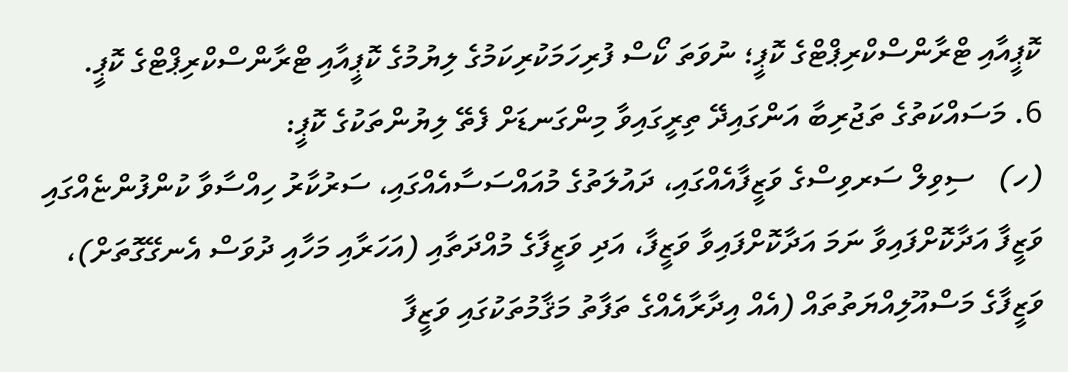ކޮޕީއާއި ޓްރާންސްކްރިޕްޓްގެ ކޮޕީ؛ ނުވަތަ ކޯސް ފުރިހަމަކުރިކަމުގެ ލިޔުމުގެ ކޮޕީއާއި ޓްރާންސްކްރިޕްޓްގެ ކޮޕީ.
6. މަސައްކަތުގެ ތަޖުރިބާ އަންގައިދޭ ތިރީގައިވާ މިންގަނޑަށް ފެތޭ ލިޔުންތަކުގެ ކޮޕީ:
(ހ)   ސިވިލް ސަރވިސްގެ ވަޒީފާއެއްގައި، ދައުލަތުގެ މުއައްސަސާއެއްގައި، ސަރުކާރު ހިއްސާވާ ކުންފުންޏެއްގައި ވަޒީފާ އަދާކޮށްފައިވާ ނަމަ އަދާކޮށްފައިވާ ވަޒީފާ، އަދި ވަޒީފާގެ މުއްދަތާއި (އަހަރާއި މަހާއި ދުވަސް އެނގޭގޮތަށް)، ވަޒީފާގެ މަސްއޫލިއްޔަތުތައް (އެއް އިދާރާއެއްގެ ތަފާތު މަޤާމުތަކުގައި ވަޒީފާ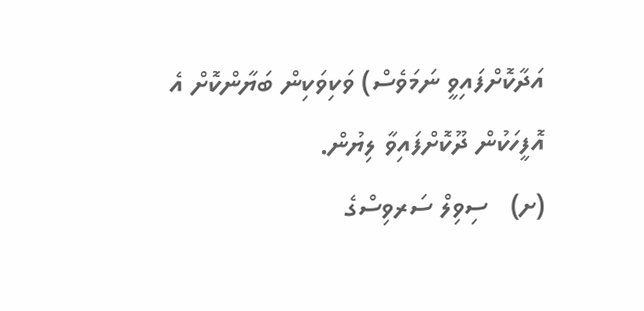އަދާކޮށްފައިވީ ނަމަވެސް) ވަކިވަކިން ބަޔާންކޮށް އެ އޮފީހަކުން ދޫކޮށްފައިވާ ލިޔުން.
(ށ)   ސިވިލް ސަރވިސްގެ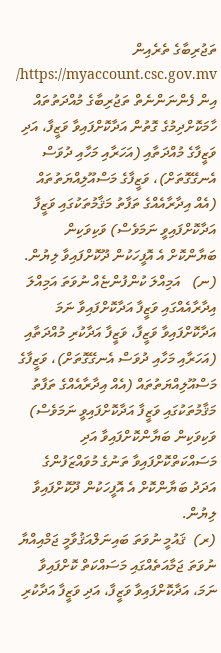ތަޖުރިބާގެ ތެރެއިން https://myaccount.csc.gov.mv/ އިން ފެންނަންނެތް ތަޖުރިބާގެ މުއްދަތުތައް ހާމަކޮށްދިމުގެ ގޮތުން އަދާކޮށްފައިވާ ވަޒީފާ، އަދި ވަޒީފާގެ މުއްދަތާއި (އަހަރާއި މަހާއި ދުވަސް އެނގޭގޮތަށް)، ވަޒީފާގެ މަސްއޫލިއްޔަތުތައް (އެއް އިދާރާއެއްގެ ތަފާތު މަޤާމުތަކުގައި ވަޒީފާ އަދާކޮށްފައިވީ ނަމަވެސް) ވަކިވަކިން ބަޔާންކޮށް އެ އޮފީހަކުން ދޫކޮށްފައިވާ ލިޔުން.
(ނ)   އަމިއްލަ ކުންފުންޏެއް ނުވަތަ އަމިއްލަ އިދާރާއެއްގައި ވަޒީފާ އަދާކޮށްފައިވާ ނަމަ އަދާކޮށްފައިވާ ވަޒީފާ، ވަޒީފާ އަދާކުރި މުއްދަތާއި (އަހަރާއި މަހާއި ދުވަސް އެނގޭގޮތަށް)، ވަޒީފާގެ މަސްއޫލިއްޔަތުތައް (އެއް އިދާރާއެއްގެ ތަފާތު މަޤާމުތަކުގައި ވަޒީފާ އަދާކޮށްފައިވީ ނަމަވެސް) ވަކިވަކިން ބަޔާންކޮށްފައިވާ އަދި މަސައްކަތްކޮށްފައިވާ ތަނުގެ މުވައްޒަފުންގެ އަދަދު ބަޔާންކޮށް އެ އޮފީހަކުން ދޫކޮށްފައިވާ ލިޔުން.
(ރ)  ޤައުމީ ނުވަތަ ބައިނަލްއަޤުވާމީ ޖަމްއިއްޔާ ނުވަތަ ޖަމާއަތެއްގައި މަސައްކަތް ކޮށްފައިވާ ނަމަ، އަދާކޮށްފައިވާ ވަޒީފާ، އަދި ވަޒީފާ އަދާކުރި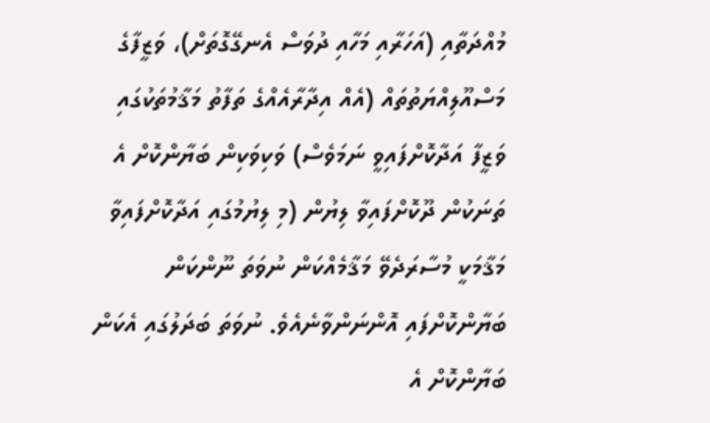މުއްދަތާއި (އަހަރާއި މަހާއި ދުވަސް އެނގޭގޮތަށް)، ވަޒީފާގެ މަސްއޫލިއްޔަތުތައް (އެއް އިދާރާއެއްގެ ތަފާތު މަޤާމުތަކުގައި ވަޒީފާ އަދާކޮށްފައިވީ ނަމަވެސް) ވަކިވަކިން ބަޔާންކޮށް އެ ތަނަކުން ދޫކޮށްފައިވާ ލިޔުން (މި ލިޔުމުގައި އަދާކޮށްފައިވާ މަޤާމަކީ މުސާރަދެވޭ މަޤާމެއްކަން ނުވަތަ ނޫންކަން ބަޔާންކޮށްފައި އޮންނަންވާނެއެވެ. ނުވަތަ ބަދަލުގައި އެކަން ބަޔާންކޮށް އެ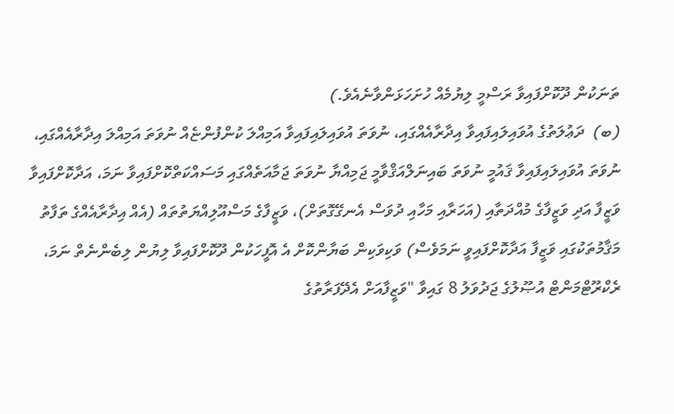ތަނަކުން ދޫކޮށްފައިވާ ރަސްމީ ލިޔުމެއް ހުށަހަޅަންވާނެއެވެ.)
(ބ)  ދަޢުލަތުގެ އުވައިލައިފައިވާ އިދާރާއެއްގައި، ނުވަތަ އުވައިލައިފައިވާ އަމިއްލަ ކުންފުންޏެއް ނުވަތަ އަމިއްލަ އިދާރާއެއްގައި، ނުވަތަ އުވައިލައިފައިވާ ޤައުމީ ނުވަތަ ބައިނަލްއަޤްވާމީ ޖަމިއްޔާ ނުވަތަ ޖަމާއަތެއްގައި މަސައްކަތްކޮށްފައިވާ ނަމަ، އަދާކޮށްފައިވާ ވަޒީފާ އަދި ވަޒީފާގެ މުއްދަތާއި (އަހަރާއި މަހާއި ދުވަސް އެނގޭގޮތަށް)، ވަޒީފާގެ މަސްއޫލިއްޔަތުތައް (އެއް އިދާރާއެއްގެ ތަފާތު މަޤާމުތަކުގައި ވަޒީފާ އަދާކޮށްފައިވީ ނަމަވެސް) ވަކިވަކިން ބަޔާންކޮށް އެ އޮފީހަކުން ދޫކޮށްފައިވާ ލިޔުން ލިބެންނެތް ނަމަ، ރެކްރޫޓްމަންޓް އުޞޫލުގެ ޖަދުވަލު 8 ގައިވާ "ވަޒީފާއަށް އެދޭފަރާތުގެ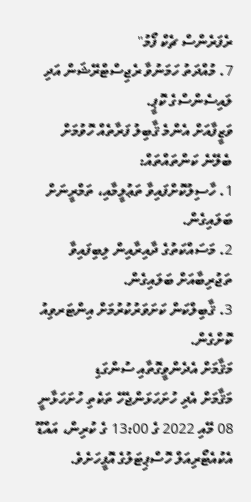ރެފަރެންސް ޗެކް ފޯމު"
7. މުއްދަތު ހަމަނުވާ ރެޖިސްޓްރޭޝަން އަދި ލައިސެންސްގެ ކޮޕީ.
ވަޒީފާއަށް އެންމެ ޤާބިލު ފަރާތެއް ހޮވުމަށް ބެލޭނެ ކަންތައްތައް:
1. ހާސިލުކޮށްފައިވާ ތަޢުލީމާއި، ތަމްރީނަށް ބަލައިގެން.
2. މަސައްކަތުގެ ދާއިރާއިން ލިބިފައިވާ ތަޖުރިބާއަށް ބަލައިގެން.
3. ޤާބިލްކަން ކަށަވަރުކުރުމަށް އިންޓަރވިއު ކޮށްގެން.
މަޤާމަށް އެދެންވީގޮތާއި ސުންގަޑި
މަޤާމަށް އެދި ހުށަހަޅަންޖެހޭ ތަކެތި ހުށަހަޅާނީ 08 މޭއި 2022 ގެ 13:00 ގެ ކުރިން، އައްޑޫ އެކުއެޓޯރިއަލް ހޮސްޕިޓަލުގެ އޮފީހަށެވެ.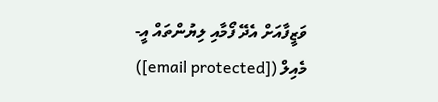ވަޒީފާއަށް އެދޭ ފޯމާއި ލިޔުންތައް އީ-މެއިލް ([email protected])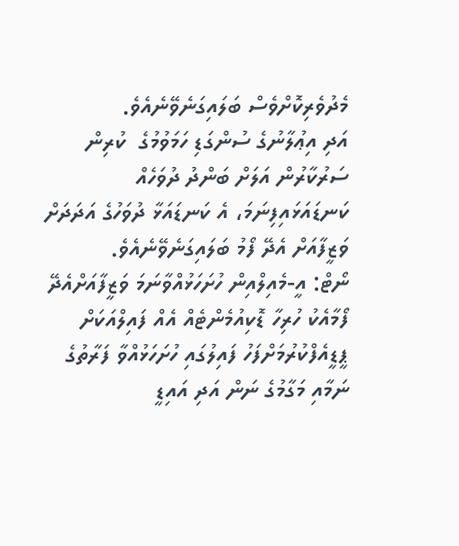މެދުވެރިކޮށްވެސް ބަލައިގަނެވޭނެއެވެ.
އަދި އިޢުލާނުގެ ސުންގަޑި ހަމަވުމުގެ  ކުރިން ސަރުކާރުން އަލަށް ބަންދު ދުވަހެއް ކަނޑައަޅައިފިނަމަ، އެ ކަނޑައަޅާ ދުވަހުގެ އަދަދަށް ވަޒީފާއަށް އެދޭ ފޯމު ބަލައިގަނެވޭނެއެވެ.
ނޯޓް: އީ-މެއިލްއިން ހުށަހަޅުއްވާނަމަ ވަޒީފާއަށްއެދޭ ފޯމާއެކު ހުރިހާ ޑޮކިއުމެންޓެއް އެއް ފައިލްއަކަށް ޕީޑީއެފްކުރުމަށްފަހު ފައިލުގައި ހުށަހަޅުއްވާ ފަރާތުގެ ނަމާއި މަގާމުގެ ނަން އަދި އައިޑީ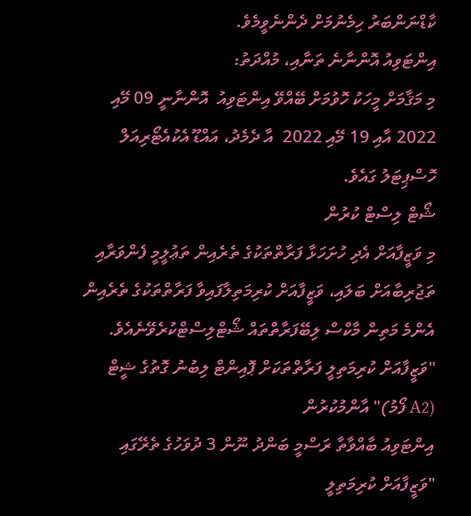ކާޑްނަންބަރު ހިމެނުމަށް ދެންނެވީމެވެ.
އިންޓަވިއު އޮންނާނެ ތަނާއި، މުއްދަތު:
މި މަޤާމަށް މީހަކު ހޮވުމަށް ބޭއްވޭ އިންޓަވިއު  އޮންނާނީ 09 މޭއި 2022 އާއި 19 މޭއި 2022  އާ ދެމެދު، އައްޑޫ އެކުއެޓޯރިއަލް ހޮސްޕިޓަލު ގައެވެ.
ޝޯޓް ލިސްޓް ކުރުން
މި ވަޒީފާއަށް އެދި ހުށަހަޅާ ފަރާތްތަކުގެ ތެރެއިން ތަޢުލީމީ ފެންވަރާއި ތަޖުރިބާއަށް ބަލައި، ވަޒީފާއަށް ކުރިމަތިލާފައިވާ ފަރާތްތަކުގެ ތެރެއިން އެންމެ މަތިން މާކްސް ލިބޭފަރާތްތައް ޝޯޓްލިސްޓްކުރެވޭނެއެވެ.
"ވަޒީފާއަށް ކުރިމަތިލީ ފަރާތްތަކަށް ޕޮއިންޓް ލިބުނު ގޮތުގެ ޝީޓް (A2 ފޯމު)" އާންމުކުރުން
އިންޓަވިއު ބާއްވާތާ ރަސްމީ ބަންދު ނޫން 3 ދުވަހުގެ ތެރޭގައި "ވަޒީފާއަށް ކުރިމަތިލީ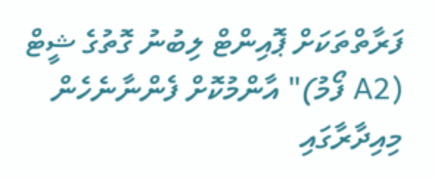ފަރާތްތަކަށް ޕޮއިންޓް ލިބުނު ގޮތުގެ ޝީޓް (A2 ފޯމު)" އާންމުކޮށް ފެންނާނެހެން މިއިދާރާގައި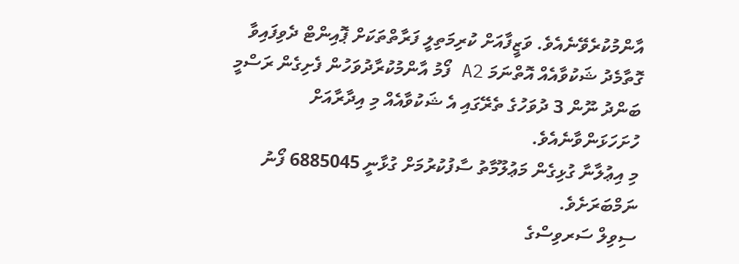އާންމުކުރެވޭނެއެވެ. ވަޒީފާއަށް ކުރިމަތިލީ ފަރާތްތަކަށް ޕޮއިންޓް ދެވިފައިވާ ގޮތާމެދު ޝަކުވާއެއް އޮތްނަމަ A2 ފޯމު އާންމުކުރާދުވަހުން ފެށިގެން ރަސްމީ ބަންދު ނޫން 3 ދުވަހުގެ ތެރޭގައި އެ ޝަކުވާއެއް މި އިދާރާއަށް ހުށަހަޅަންވާނެއެވެ.
މި އިޢުލާނާ ގުޅިގެން މަޢުލޫމާތު ސާފުކުރުމަށް ގުޅާނީ 6885045 ފޯނު ނަމްބަރަށެވެ.
ސިވިލް ސަރވިސްގެ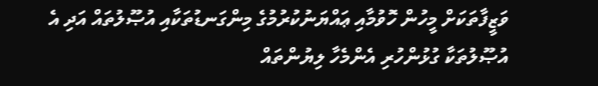ވަޒީފާތަކަށް މީހުން ހޮވުމާއި ޢައްޔަނުކުރުމުގެ މިންގަނޑުތަކާއި އުޞޫލުތައް އަދި އެ އުޞޫލުތަކާ ގުޅުންހުރި އެންމެހާ ލިޔުންތައް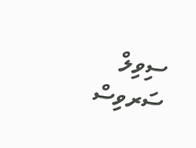ސިވިލް ސަރވިސް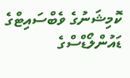ކޮމިޝަނުގެ ވެބްސައިޓްގެ ޑައުންލޯޑްސްގެ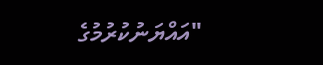"އައްޔަނުކުރުމުގެ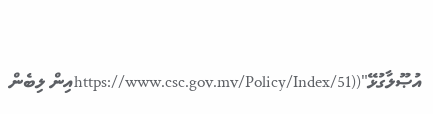އުޞޫލާގުޅޭ"((https://www.csc.gov.mv/Policy/Index/51އިން ލިބެން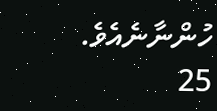ހުންނާނެއެވެ.
25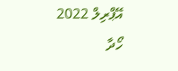އޭޕްރިލް 2022
ހޯދާ